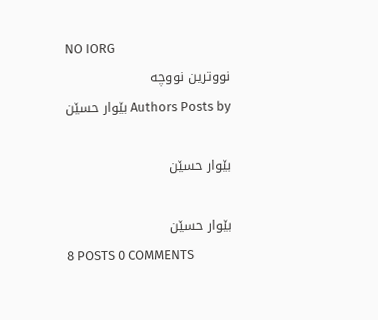NO IORG
نووترين نووچه
Authors Posts by بێوار حسێن

بێوار حسێن

بێوار حسێن
8 POSTS 0 COMMENTS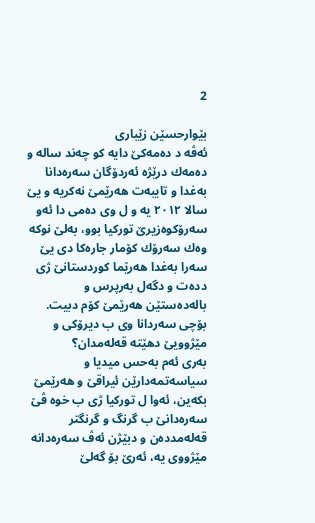2

بێوارحسێن زێباری
ئه‌ڤه‌ د ده‌مه‌كێ دایه‌ كو چه‌ند ساله‌ و ده‌مه‌ك درێژه‌ ئه‌ردۆگان سه‌ره‌دانا به‌غدا و تایبه‌ت هه‌رێمێ نه‌كریه‌ و یێ سالا ٢٠١٢ یه‌ و ل وى ده‌مى دا ئه‌و سه‌رۆكوه‌زیرێ توركیا بوو، به‌لێ نوكه‌ وه‌ك سه‌رۆك كۆمار جاره‌كا دى یێ سه‌را به‌غدا هه‌رێما كوردستانێ ژى دده‌ت و دگه‌ل به‌رپرس و باله‌ده‌ستێن هه‌رێمێ كۆم دبیت.
بۆچی سه‌ردانا وی ب دیرۆكی و مێژوویێ دهێته‌ قه‌له‌مدان؟
به‌ری ئه‌م به‌حس میدیا و سیاسه‌تمه‌دارێن ئیراقێ و هه‌رێمێ بكه‌ین، ئه‌وا ل توركیا ژی ب خوه‌ ڤێ سه‌ره‌دانێ ب گرنگ و گرنگتر قه‌له‌مدده‌ن و دبێژن ئه‌ڤ سه‌ره‌دانه‌ مێژووى یه‌، ئه‌رێ بۆ گه‌لێ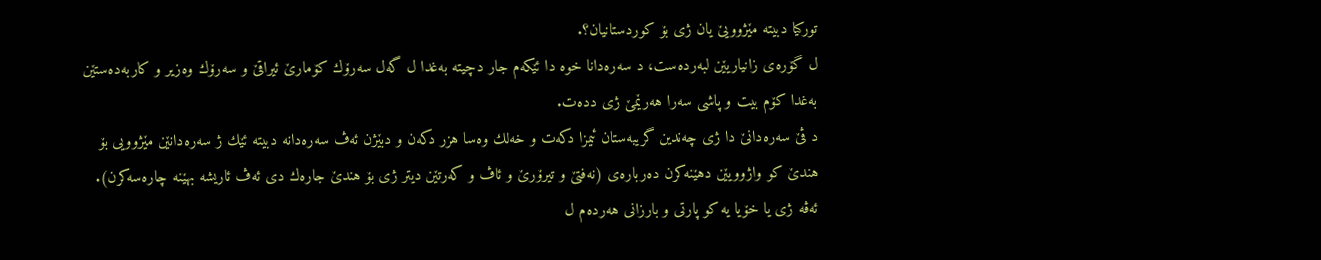توركیا دبیته‌ مێژوویێ یان ژی بۆ كوردستانیان؟.
ل گۆره‌ى زانیاریێن لبه‌رده‌ست، د سه‌ره‌دانا خوه‌ دا ئێكه‌م جار دچیته‌ به‌غدا ل گه‌ل سه‌رۆك كۆمارێ ئیراقێ و سه‌رۆك وه‌زیر و كاربه‌ده‌ستێن به‌غدا كۆم بیت و پاشى سه‌را هه‌رێمێ ژی دده‌ت.
د ڤێ سه‌ره‌دانێ دا ژی چه‌ندین گریبه‌ستان ئیمزا دكه‌ت و خه‌لك وه‌سا هزر دكه‌ن و دبێژن ئه‌ڤ سه‌ره‌دانه‌ دبیته‌ ئێك ژ سه‌ره‌دانێن مێژوویی بۆ هندێ كو واژوویێن دهێنه‌كرن ده‌رباره‌ى (نه‌فتێ و تیرۆرێ و ئاڤ و كه‌رتێن دیتر ژی بۆ هندێ جاره‌ك دی ئه‌ڤ ئاریشه‌ بهێنه‌ چاره‌سه‌كرن).
ئه‌ڤه‌ ژی یا خۆیا یه‌ كو پارتی و بارزانی هه‌رده‌م ل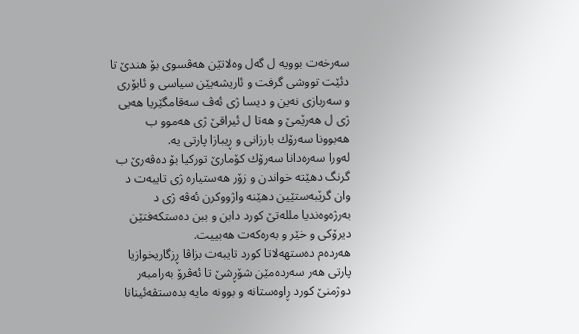سه‌رخه‌ت بوویه‌ ل گه‌ل وه‌لاتێن هه‌ڤسوی بۆ هندێ تا دئێت تووشی گرفت و ئاریشه‌یێن سیاسی و ئابۆری و سه‌ربازی نه‌ین و دیسا ژی ئه‌ڤ سه‌قامگێریا هه‌یى ژی ل هه‌رێمێ و هه‌تا ل ئیراقێ ژی هه‌موو ب هه‌بوونا سه‌رۆك بارزانی و ڕیبازا پارتی یه‌.
له‌ورا سه‌ره‌دانا سه‌رۆك كۆمارێ توركیا بۆ ده‌ڤه‌رێ ب گرنگ دهێته‌ خواندن و زۆر هه‌ستیاره‌ ژی تایبه‌ت د وان گرێبه‌ستێین دهێنه‌ واژووكرن ئه‌ڤه‌ ژی د به‌رژه‌وه‌ندیا ملله‌تێ كورد دابن و ببن ده‌ستكه‌فتێن دیرۆكی و خێر و به‌ره‌كه‌ت هه‌بییت.
هه‌رده‌م ده‌ستهه‌لاتا كورد تایبه‌ت بزاڤا ڕزگاریخوازیا پارتی هه‌ر سه‌رده‌مێن شۆڕشێ تا ئه‌ڤرۆ به‌رامبه‌ر دوژمنێ كورد ڕاوه‌ستانه‌ و بوونه‌ مایه‌ بده‌ستڤه‌ئینانا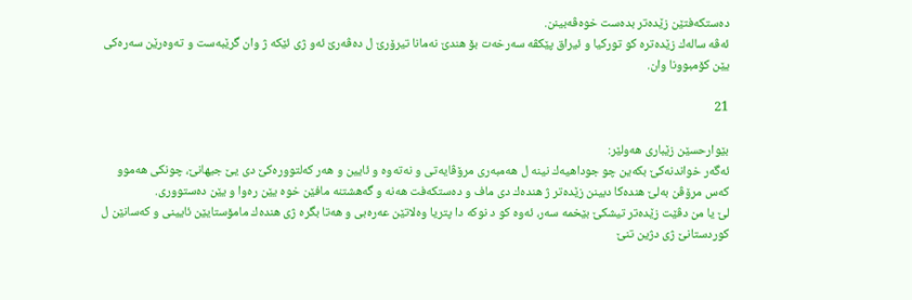ده‌ستكه‌فتێن زێده‌تر بده‌ست خوه‌ڤه‌بینن.
ئه‌ڤه‌ ساله‌ك زێده‌تره‌ كو توركیا و ئیراق پێكڤه‌ سه‌رخه‌ت بۆ هندێ نه‌مانا تیرۆرێ ل ده‌ڤه‌رێ ئه‌و ژی ئێكه‌ ژ وان گرێبه‌ست و ته‌وه‌رێن سه‌ره‌كی یێن كۆمبوونا وان.

21

بێوارحسێن زێباری هه‌ولێر:
ئه‌گه‌ر خواندنه‌كێ بكه‌ین چو جوداهیه‌ك نینه‌ ل هه‌مبه‌ری مرۆڤایه‌تی و نه‌ته‌وه‌ و ئایین و هه‌ر كه‌لتووره‌كێ دی یێ جیهانێ، چونكی هه‌موو كه‌س مرۆڤن به‌لێ هنده‌كا دبینن زێده‌تر ژ هنده‌ك دی ماف و ده‌ستكه‌فت هه‌نه‌ و گه‌هشتنه‌ مافێن خوه‌ یێن ره‌وا و یێن ده‌ستووری.
لێ یا من دڤێت زێده‌تر تیشكێ بێخمه‌ سه‌ر، ئه‌وه‌ كو د نوكه‌ دا پتریا وه‌لاتێن عه‌ره‌بی و هه‌تا بگره‌ ژی هنده‌ك مامۆستایێن ئایینی و كه‌سانێن ل كوردستانێ ژی دژین تنێ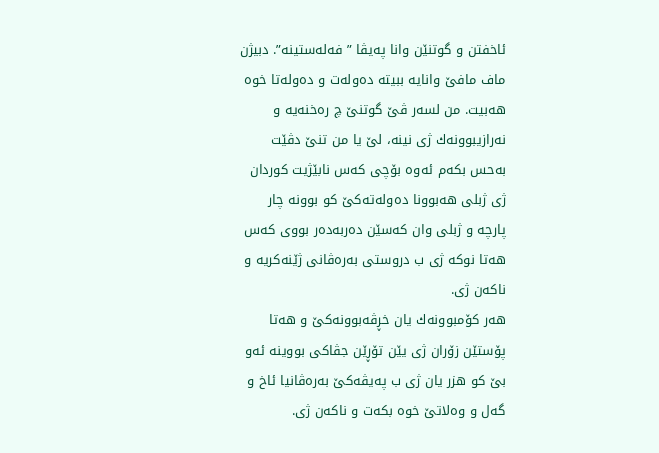ئاخفتن و گوتنێن وانا په‌یڤا ” فه‌له‌ستینه‌”. دبیژن ماف مافێ وانایه‌ ببیته‌ ده‌وله‌ت و ده‌وله‌تا خوه‌ هه‌بیت. من لسه‌ر ڤێ گوتنێ چ ره‌خنه‌یه‌ و نه‌رازیبوونه‌ك ژی نینه‌، لێ یا من تنێ دڤێت به‌حس بكه‌م ئه‌وه‌ بۆچی كه‌س نابێژیت كوردان ژی ژبلی هه‌بوونا ده‌وله‌ته‌كێ كو بوونه‌ چار پارچه‌ و ژبلی وان كه‌سێن ده‌ربه‌ده‌ر بووی كه‌س هه‌تا نوكه‌ ژی ب دروستی به‌ره‌ڤانی ژێنه‌كریه‌ و ناكه‌ن ژی.
هه‌ر كۆمبوونه‌ك یان خڕڤه‌بوونه‌كێ و هه‌تا پۆستێن زۆران ژی یێن تۆڕێن جڤاكی بووینه‌ ئه‌و بێ كو هزر یان ژی ب په‌یڤه‌كێ به‌ره‌ڤانیا ئاخ و گه‌ل و وه‌لاتێ خوه‌ بكه‌ت و ناكه‌ن ژی.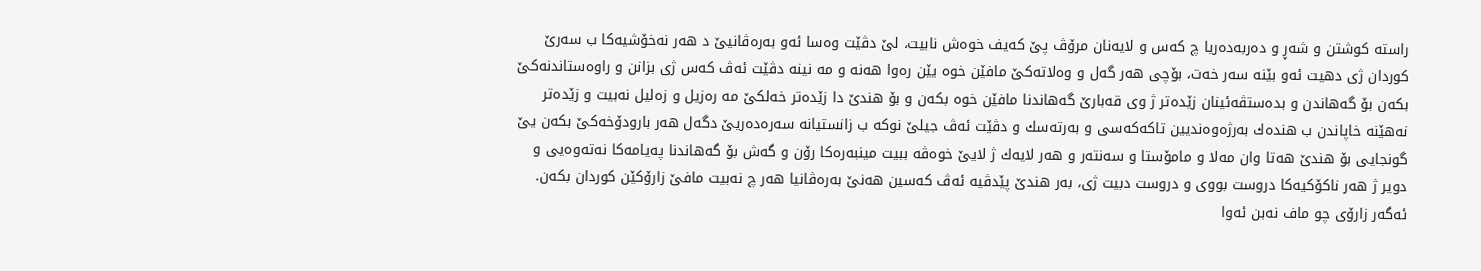راسته‌ كوشتن و شه‌ڕ و ده‌ربه‌ده‌ریا چ كه‌س و لایه‌نان مرۆڤ پێ كه‌یف خوه‌ش نابیت، لێ دڤێت وه‌سا ئه‌و به‌ره‌ڤانیێ د هه‌ر نه‌خۆشیه‌كا ب سه‌رێ كوردان ژی دهیت ئه‌و بێنه‌ سه‌ر خه‌ت، بۆچی هه‌ر گه‌ل و وه‌لاته‌كێ مافێن خوه‌ یێن ره‌وا هه‌نه‌ و مه‌ نینه‌ دڤێت ئه‌ڤ كه‌س ژی بزانن و راوه‌ستاندنه‌كێ بكه‌ن بۆ گه‌هاندن و بده‌ستڤه‌ئینان زێده‌تر ژ وی قه‌بارێ گه‌هاندنا مافێن خوه‌ بكه‌ن و بۆ هندێ دا زێده‌تر خه‌لكێ مه‌ ره‌زیل و زه‌لیل نه‌بیت و زێده‌تر نه‌هێنه‌ خاپاندن ب هنده‌ك به‌رژه‌وه‌ندیین تاكه‌كه‌سی و به‌رته‌سك و دڤێت ئه‌ڤ جیلێ نوكه‌ ب زانستیانه‌ سه‌ره‌ده‌ریێ دگه‌ل هه‌ر بارودۆخه‌كێ بكه‌ن یێ گونجایی بۆ هندێ هه‌تا وان مه‌لا و مامۆستا و سه‌نته‌ر و هه‌ر لایه‌ك ژ لایێ خوه‌ڤه‌ ببیت مینبه‌ره‌كا رۆن و گه‌ش بۆ گه‌هاندنا په‌یامه‌كا نه‌ته‌وه‌یی و دویر ژ هه‌ر ناكۆكیه‌كا دروست بووی و دروست دبیت ژی، به‌ر هندێ پێدڤیه‌ ئه‌ڤ كه‌سین هه‌نێ به‌ره‌ڤانیا هه‌ر چ نه‌بیت مافێ زارۆكێن كوردان بكه‌ن.
ئه‌گه‌ر زارۆی چو ماف نه‌بن ئه‌وا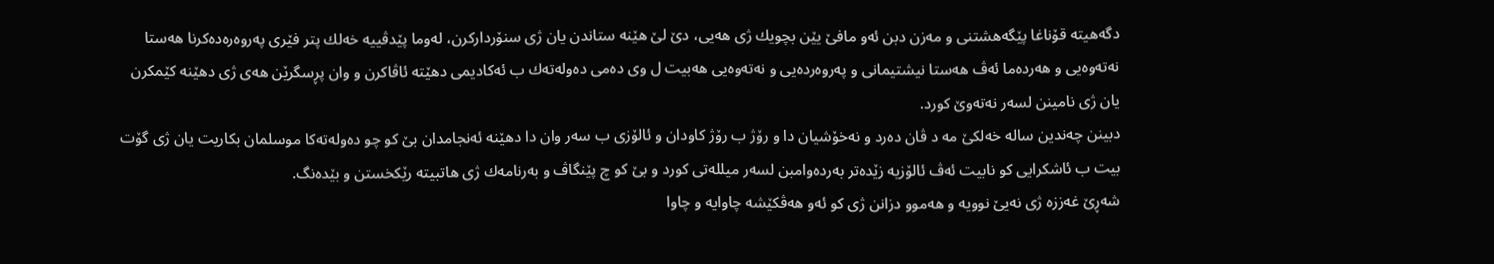دگه‌هیته‌ قۆناغا پێگه‌هشتنی و مه‌زن دبن ئه‌و مافێ یێن بچویك ژی هه‌یی، دێ لێ هێنه‌ ستاندن یان ژی سنۆرداركرن، له‌وما پێدڤییه‌ خه‌لك پتر فێری په‌روه‌ره‌ده‌كرنا هه‌ستا نه‌ته‌وه‌یی و هه‌رده‌ما ئه‌ڤ هه‌ستا نیشتیمانی و په‌روه‌رده‌یی و نه‌ته‌وه‌یی هه‌بیت ل وی ده‌می ده‌وله‌ته‌ك ب ئه‌كادیمی دهێته‌ ئاڤاكرن و وان پڕسگرێن هه‌ی ژی دهێنه‌ كێمكرن یان ژی نامینن لسه‌ر نه‌ته‌وێ كورد.
دبینن چه‌ندین ساله‌ خه‌لكێ مه‌ د ڤان ده‌رد و نه‌خۆشیان دا و رۆژ ب رۆژ كاودان و ئالۆزی ب سه‌ر وان دا دهێنه‌ ئه‌نجامدان بێ كو چو ده‌وله‌ته‌كا موسلمان بكاریت یان ژی گۆت بیت ب ئاشكرایی كو نابیت ئه‌ڤ ئالۆزیه‌ زێده‌تر به‌رده‌وامبن لسه‌ر میلله‌تی كورد و بێ كو چ پێنگاڤ و به‌رنامه‌ك ژی هاتبیته‌ رێكخستن و بێده‌نگ.
شه‌ڕێ غه‌ززه‌ ژی نه‌یێ نوویه‌ و هه‌موو دزانن ژی كو ئه‌و هه‌ڤكێشه‌ چاوایه‌ و چاوا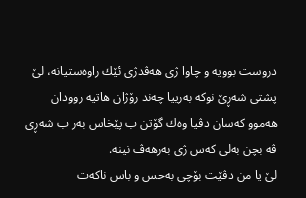دروست بوویه‌ و چاوا ژی هه‌ڤدژی ئێك راوه‌ستیانه‌، لێ پشتی شه‌ڕێ نوكه‌ به‌رییا چه‌ند رۆژان هاتیه‌ روودان هه‌موو كه‌سان دڤیا وه‌ك گۆتن ب پێخاس به‌ر ب شه‌ڕی ڤه‌ بچن به‌لی كه‌س ژی به‌رهه‌ڤ نینه‌.
لێ یا من دڤێت بۆچی به‌حس و باس ناكه‌ت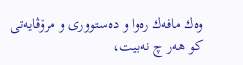وه‌ك مافه‌ك ره‌وا و ده‌ستووری و مرۆڤایه‌تی كو هه‌ر چ نه‌بیت،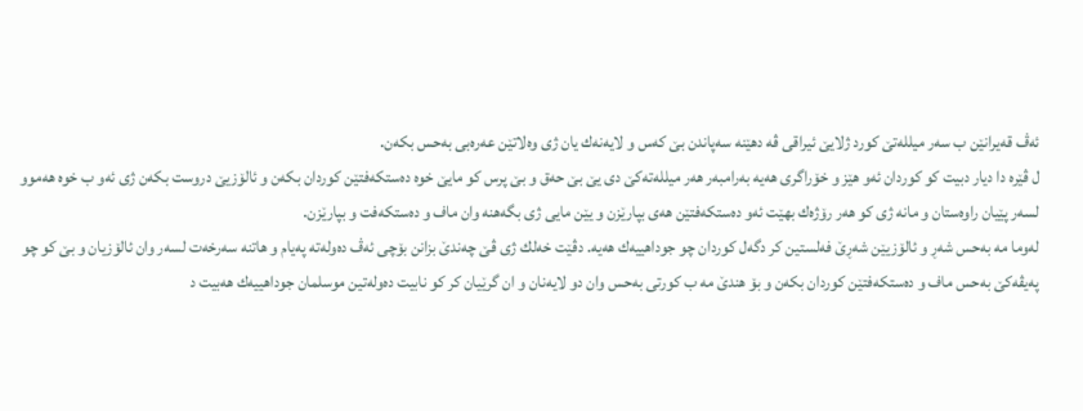ئه‌ڤ قه‌یرانێن ب سه‌ر میلله‌تێ كورد ژلایێ ئیراقی ڤه‌ دهێنه‌ سه‌پاندن بێ كه‌س و لایه‌نه‌ك یان ژی وه‌لاتێن عه‌ره‌بی به‌حس بكه‌ن.
ل ڤێره‌ دا دیار دبیت كو كوردان ئه‌و هێز و خۆراگری هه‌یه‌ به‌رامبه‌ر هه‌ر میلله‌ته‌كێ دی یێ بێ حه‌ق و بێ پرس كو مایێ خوه‌ ده‌ستكه‌فتێن كوردان بكه‌ن و ئالۆزیێ دروست بكه‌ن ژی ئه‌و ب خوه‌ هه‌موو لسه‌ر پێیان راوه‌ستان و مانه‌ ژی كو هه‌ر رۆژه‌ك بهێت ئه‌و ده‌ستكه‌فتێن هه‌ی بپارێزن و یێن مایی ژی بگه‌هنه‌ وان ماف و ده‌ستكه‌فت و بپارێزن.
له‌وما مه‌ به‌حس شه‌ڕ و ئالۆزیێن شه‌ڕێ فه‌لستین كر دگه‌ل كوردان چو جوداهییه‌ك هه‌یه‌. دڤێت خه‌لك ژی ڤێ چه‌ندێ بزانن بۆچی ئه‌ڤ ده‌وله‌ته‌ په‌یام و هاتنه‌ سه‌رخه‌ت لسه‌ر وان ئالۆزیان و بێ كو چو په‌یڤه‌كێ به‌حس ماف و ده‌ستكه‌فتێن كوردان بكه‌ن و بۆ هندێ مه‌ ب كورتی به‌حس وان دو لایه‌نان و ان گرێیان كر كو نابیت ده‌وله‌تین موسلمان جوداهییه‌ك هه‌بیت د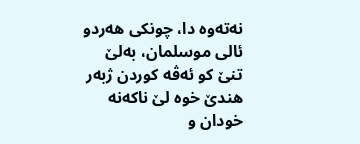نه‌ته‌وه‌ دا، چونكی هه‌ردو ئالی موسلمان، به‌لێ تنێ كو ئه‌ڤه‌ كوردن ژبه‌ر هندێ خوه‌ لێ ناكه‌نه‌ خودان و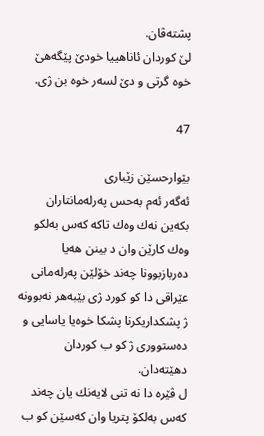پشته‌ڤان.
لێ كوردان ئاناهییا خودێ پێگه‌هێ خوه‌ گرتی و دێ لسه‌ر خوه‌ بن ژی.

47

بێوارحسێن زێباری
ئه‌گه‌ر ئه‌م به‌حس په‌رله‌مانتاران بكه‌ین نه‌ك وه‌ك تاكه‌ كه‌س به‌لكو وه‌ك كارێن وان د بینن هه‌یا ده‌ربازبوونا چه‌ند خۆلێن په‌رله‌مانی عێراقی دا كو كورد ژی بێبه‌هر نه‌بوونه‌ ژ پشكداریكرنا پشكا خوه‌یا یاسایی و ده‌ستووری ژ كو ب كوردان دهێته‌دان.
ل ڤێره‌ دا نه‌ تنی لایه‌نك یان چه‌ند كه‌س به‌لكۆ پتریا وان كه‌سێن كو ب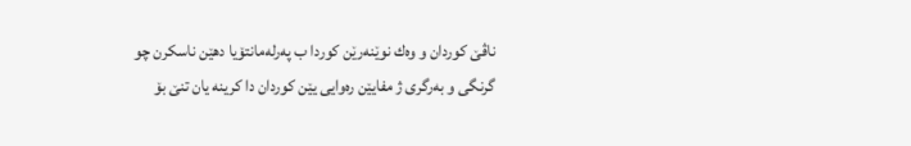ناڤێ كوردان و وه‌ك نوێنه‌رێن كوردا ب په‌رله‌مانتۆیا دهێن ناسكرن چو گرنگی و به‌رگری ژ مفایێن ره‌وایی یێن كوردان دا كرینه‌ یان تنێ بۆ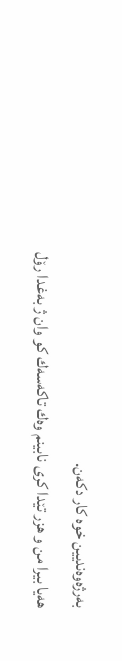به‌رژه‌وه‌ندیین خوه‌ كار دكه‌ن.
هه‌یا بیرا من و هزر تێدا كری نابینم وه‌ك تاكه‌سه‌ك كو وان ژ به‌غدا رۆل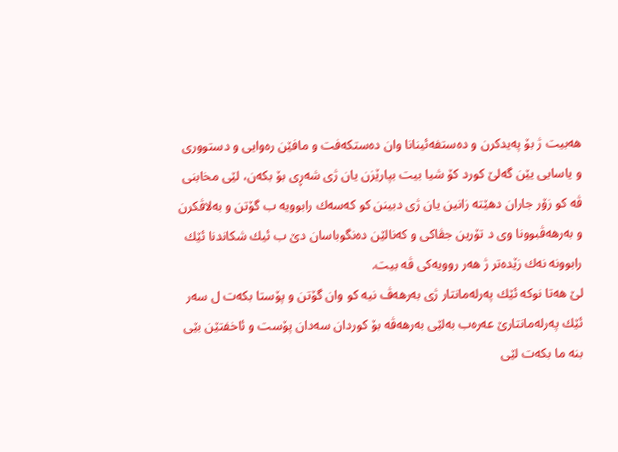هه‌بیت ژ بۆ په‌یدكرن و ده‌ستفه‌ئینانا وان ده‌ستكه‌فت و مافێن ره‌وایی و دستووری و یاسایی یێن گه‌لێ كورد كۆ شیا بیت بپارێزن یان ژی شه‌ڕی بۆ بكه‌ن، لێی مخابنی ڤه‌ كو زۆر جاران دهێته‌ زانین یان ژی دبینن كو كه‌سه‌ك رابوویه‌ ب گۆتن و به‌لاڤكرن و به‌رهه‌ڤبوونا وی د تۆرین جڤاكى و كه‌نالێن ده‌نگوباسان دێ ب ئیك شكاندنا ئێك رابوونه‌ نه‌ك زێده‌تر ژ هه‌ر روویه‌كی ڤه‌ بیت.
لێ هه‌تا نوكه‌ ئێك په‌رله‌مانتار ژی به‌رهه‌ڤ نیه‌ كو وان گۆتن و پۆستا بكه‌ت ل سه‌ر ئێك په‌رله‌مانتارێ عه‌ره‌ب به‌لێی به‌رهه‌ڤه‌ بۆ كوردان سه‌دان پۆست و ئاخفتێن بێی بنه‌ ما بكه‌ت لێی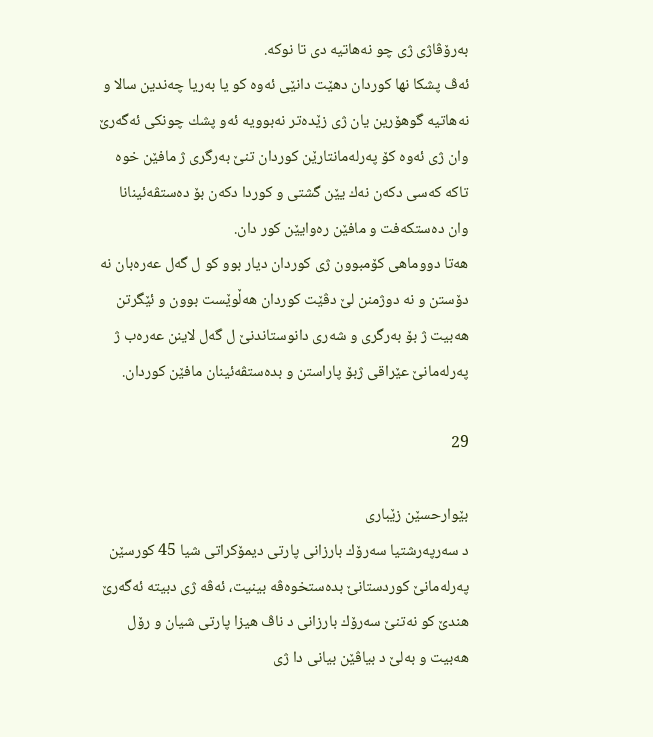به‌رۆڤاژی ژی چو نه‌هاتیه‌ دی تا نوكه‌.
ئه‌ڤ پشكا نها كوردان دهێت دانێی ئه‌وه‌ كو یا به‌ریا چه‌ندین سالا و نه‌هاتیه‌ گوهۆرین یان ژی زێده‌تر نه‌بوویه‌ ئه‌و پشك چونكی ئه‌گه‌رێ وان ژی ئه‌وه‌ كۆ په‌رله‌مانتارێن كوردان تنێ به‌رگری ژ مافێن خوه‌ تاكه‌ كه‌سی دكه‌ن نه‌ك یێن گشتی و كوردا دكه‌ن بۆ ده‌ستڤه‌ئینانا وان ده‌ستكه‌فت و مافێن ره‌وایێن كور دان.
هه‌تا دووماهی كۆمبوون ژی كوردان دیار بوو كو ل گه‌ل عه‌ره‌بان نه‌ دۆستن و نه‌ دوژمنن لێ دڤێت كوردان هه‌ڵوێست بوون و ئێگرتن هه‌بیت ژ بۆ به‌رگری و شه‌ری دانوستاندنێ ل گه‌ل لاینن عه‌ره‌ب ژ په‌رله‌مانێ عێراقی ژبۆ پاراستن و بده‌ستڤه‌ئینان مافێن كوردان.

29

بێوارحسێن زێبارى
د سه‌رپه‌رشتیا سه‌رۆك بارزانى پارتى دیمۆكراتى شیا 45 كورسێن په‌رله‌مانێ كوردستانێ بده‌ستخوه‌ڤه‌ بینیت، ئه‌ڤه‌ ژى دبیته‌ ئه‌گه‌رێ هندێ كو نه‌تنێ سه‌رۆك بارزانى د ناڤ هیزا پارتى شیان و رۆل هه‌بیت و به‌لێ د بیاڤێن بیانى دا ژى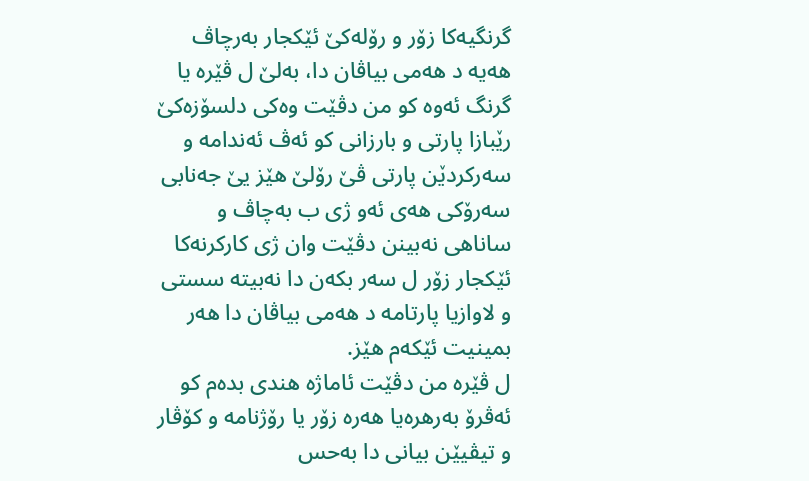گرنگیه‌كا زۆر و رۆله‌كێ ئێكجار به‌رچاڤ هه‌یه‌ د هه‌مى بیاڤان دا، به‌لێ ل ڤێره‌ یا گرنگ ئه‌وه‌ كو من دڤێت وه‌كى دلسۆزه‌كێ رێبازا پارتى و بارزانى كو ئه‌ڤ ئه‌ندامه‌ و سه‌ركردێن پارتى ڤێ رۆلێ هێز یێ جه‌نابى سه‌رۆكى هه‌ى ئه‌و ژى ب به‌چاڤ و ساناهى نه‌بینن دڤێت وان ژى كاركرنه‌كا ئێكجار زۆر ل سه‌ر بكه‌ن دا نه‌بیته‌ سستى و لاوازیا پارتامه‌ د هه‌مى بیاڤان دا هه‌ر بمینیت ئێكه‌م هێز.
ل ڤێره‌ من دڤێت ئاماژه‌ هندى بده‌م كو ئه‌ڤرۆ به‌رهره‌یا هه‌ره‌ زۆر یا رۆژنامه‌ و كۆڤار و تیڤیێن بیانى دا به‌حس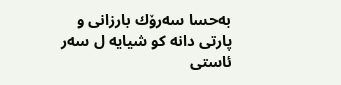به‌حسا سه‌رۆك بارزانى و پارتى دانه‌ كو شیایه‌ ل سه‌ر ئاستى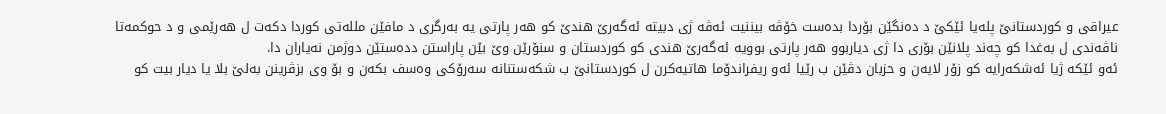عیراقى و كوردستانێ پله‌یا ئێكێ د ده‌نگێن بۆردا بده‌ست خۆڤه‌ بیننیت ئه‌ڤه‌ ژى دبیته‌ ئه‌گه‌رێ هندێ كو هه‌ر پارتى یه‌ به‌رگرى د مافێن ملله‌تى كوردا دكه‌ت ل هه‌رێمى و د حوكمه‌تا ناڤه‌ندى ل به‌غدا كو چه‌ند پلانێن بۆرى دا ژى دیاربوو هه‌ر پارتى بوویه‌ ئه‌گه‌رێ هندى كو كوردستان و سنۆرێن وێ بێن پاراستن دده‌ستێن دوژمن نه‌یاران دا.
ئه‌و ئێكه‌ ژیا ئه‌شكه‌رایه‌ كو زۆر لایه‌ن و حزبان دڤێن ب رێیا ئه‌و ریفراندۆما هاتیه‌كرن ل كوردستانێ ب شكه‌ستنانه‌ سه‌رۆكى وه‌سف بكه‌ن و بۆ وى بزڤرینن به‌لێ بلا یا دیار بیت كو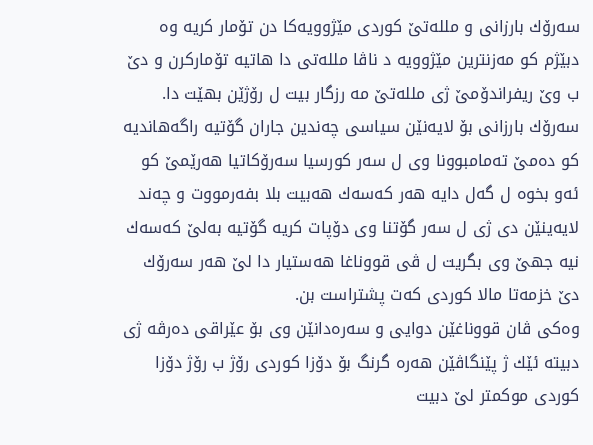سه‌رۆك بارزانى و ملله‌تێ كوردى مێژوویه‌كا دن تۆمار كریه‌ وه‌ دبێژم كو مه‌زنترین مێژوویه‌ د ناڤا ملله‌تى دا هاتیه‌ تۆماركرن و دێ ب وێ ریفراندۆمێ ژى ملله‌تێ مه‌ رزگار بیت ل رۆژێن بهێت دا.
سه‌رۆك بارزانى بۆ لایه‌نێن سیاسى چه‌ندین جاران گۆتیه‌ راگه‌هاندیه‌ كو ده‌مێ ته‌مامبوونا وى ل سه‌ر كورسیا سه‌رۆكاتیا هه‌رێمێ كو ئه‌و بخوه‌ ل گه‌ل دایه‌ هه‌ر كه‌سه‌ك هه‌بیت بلا بفه‌رمووت و چه‌ند لایه‌ینێن دى ژى ل سه‌ر گۆتنا وى دۆپات كریه‌ گۆتیه‌ به‌لێ كه‌سه‌ك نیه‌ جهێ وى بگریت ل ڤى قووناغا هه‌ستیار دا لێ هه‌ر سه‌رۆك دێ خزمه‌تا مالا كوردى كه‌ت پشتراست بن.
وه‌كى ڤان قووناغێن دوایى و سه‌ره‌دانێن وى بۆ عێراقى ده‌رڤه‌ ژى دبیته‌ ئێك ژ پێنگاڤێن هه‌ره‌ گرنگ بۆ دۆزا كوردى رۆژ ب رۆژ دۆزا كوردى موكمتر لێ دبیت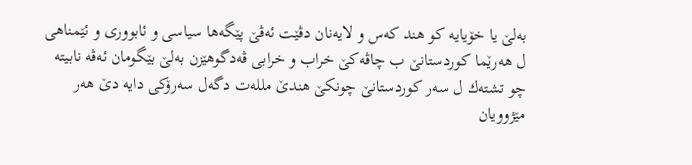به‌لێ یا خۆیایه‌ كو هند كه‌س و لایه‌نان دڤێت ئه‌ڤێ پێگه‌ها سیاسى و ئابوورى و ئێمناهى ل هه‌رێما كوردستانێ ب چاڤه‌كێ خراب و خرابى ڤه‌دگوهێزن به‌لێ بێگومان ئه‌ڤه‌ نابیته‌ چو تشته‌ك ل سه‌ر كوردستانێ چونكێ هندێ ملله‌ت دگه‌ل سه‌رۆكى دایه‌ دێ هه‌ر مێژوویان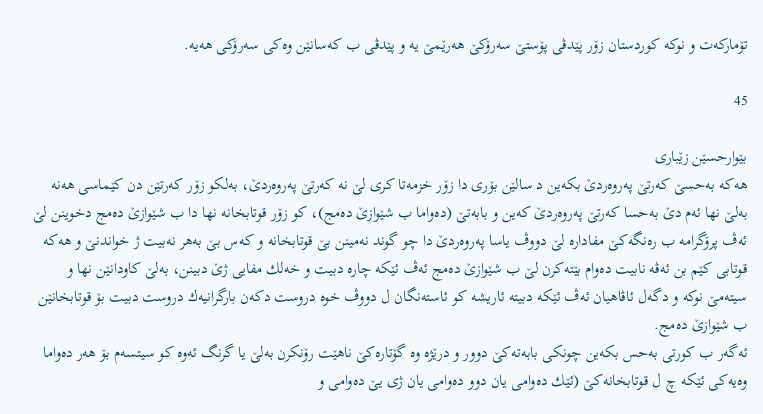تۆماركه‌ت و نوكه‌ كوردستان زۆر پێدڤى پۆستێ سه‌رۆكێ هه‌رێمێ یه‌ و پێدڤى ب كه‌سانێن وه‌كى سه‌رۆكى هه‌یه‌.

45

بێوارحسێن زێبارى
هه‌كه‌ به‌حسێ كه‌رتێ په‌روه‌ردێ بكه‌ین د سالێن بۆرى دا زۆر خزمه‌تا كرى لێ نه‌ كه‌رتێ په‌روه‌ردێ، به‌لكو زۆر كه‌رتێن دن كێماسى هه‌نه‌ به‌لێ نها ئه‌م دێ به‌حسا كه‌رتێ په‌روه‌ردێ كه‌ین و بابه‌تێ (ده‌واما ب شێوازێ ده‌مج)، كو زۆر قوتابخانه‌ نها دا ب شێوازێ ده‌مج دخوینن لێ ئه‌ڤ پرۆگرامه‌ ب ره‌نگه‌كێ مفاداره‌ لێ دووڤ یاسا په‌روه‌ردێ دا چو گوند نه‌مینن بێ قوتابخانه‌ و كه‌س بێ به‌هر نه‌بیت ژ خواندنێ و هه‌كه‌ قوتابى كێم بن ئه‌ڤه‌ نابیت ده‌وام بێته‌كرن لێ ب شێوازێ ده‌مج ئه‌ڤ ئێكه‌ چاره‌ دبیت و خه‌لك مفایى ژێ دبینن، به‌لێ كاودانێن نها و سیته‌مێ نوكه‌ و دگه‌ل ئاڤاهیان ئه‌ڤ ئێكه‌ دبیته‌ ئاریشه‌ كو ئاسته‌نگان ل دووڤ خوه‌ دروست دكه‌ن بارگرانیه‌ك دروست دبیت بۆ قوتابخانێن ب شێوازێ ده‌مج.
ئه‌گه‌ر ب كورتى به‌حس بكه‌ین چونكى بابه‌ته‌كێ دوور و درێژه‌ وه‌ گۆتاره‌كێ ناهێت رۆنكرن به‌لێ یا گرنگ ئه‌وه‌ كو سیتسه‌م بۆ هه‌ر ده‌واما وه‌یه‌كى ئێكه‌ چ ل قوتابخانه‌كێ (ئێك ده‌وامى یان دوو ده‌وامى یان ژى یێ ده‌وامى و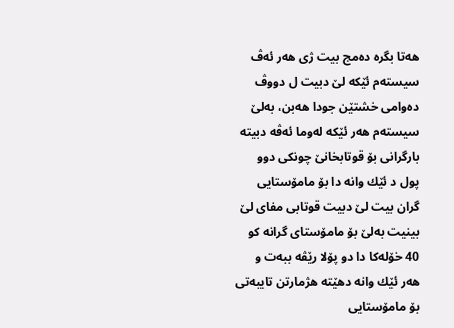هه‌تا بگره‌ ده‌مج بیت ژى هه‌ر ئه‌ڤ سیسته‌م ئێكه‌ لێ دبیت ل دووڤ ده‌وامى خشتێن جودا هه‌بن، به‌لێ سیسته‌م هه‌ر ئێكه‌ له‌وما ئه‌ڤه‌ دبیته‌ بارگرانى بۆ قوتابخانێ چونكى دوو پول د ئێك وانه‌ دا بۆ مامۆستایى گران بیت لێ دبیت قوتابى مفاى لێ بینیت به‌لێ بۆ مامۆستاى گرانه‌ كو 40 خۆله‌كا دا دو پۆلا رێڤه‌ ببه‌ت و هه‌ر ئێك وانه‌ دهێته‌ هژمارتن تایبه‌تى بۆ مامۆستایى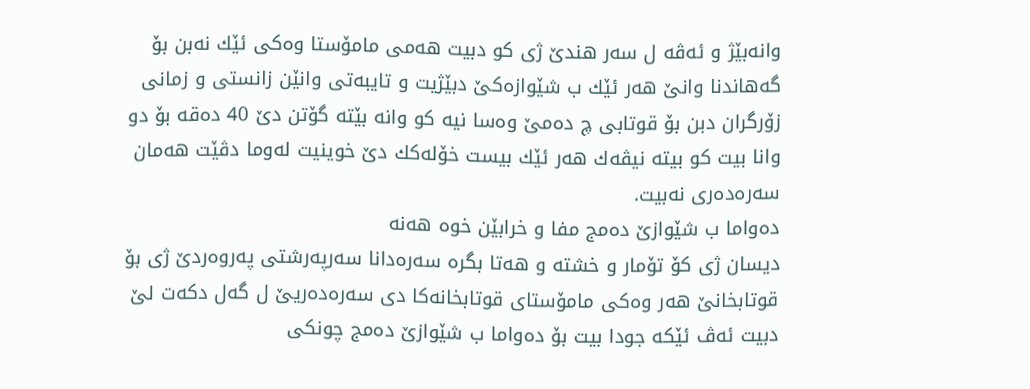وانه‌بێژ و ئه‌ڤه‌ ل سه‌ر هندێ ژى كو دبیت هه‌مى مامۆستا وه‌كى ئێك نه‌بن بۆ گه‌هاندنا وانێ هه‌ر ئێك ب شێوازه‌كێ دبێژیت و تایبه‌تى وانێن زانستى و زمانى زۆرگران دبن بۆ قوتابى چ ده‌مێ وه‌سا نیه‌ كو وانه‌ بێته‌ گۆتن دێ 40 ده‌قه‌ بۆ دو وانا بیت كو بیته‌ نیڤه‌ك هه‌ر ئێك بیست خۆله‌كك دێ خوینیت له‌وما دڤێت هه‌مان سه‌ره‌ده‌رى نه‌بیت.
ده‌واما ب شێوازێ ده‌مج مفا و خرابێن خوه‌ هه‌نه‌
دیسان ژى كۆ تۆمار و خشته‌ و هه‌تا بگره‌ سه‌ره‌دانا سه‌رپه‌رشتى په‌روه‌ردێ ژى بۆ قوتابخانێ هه‌ر وه‌كى مامۆستاى قوتابخانه‌كا دى سه‌ره‌ده‌ریێ ل گه‌ل دكه‌ت لێ دبیت ئه‌ڤ ئێكه‌ جودا بیت بۆ ده‌واما ب شێوازێ ده‌مج چونكى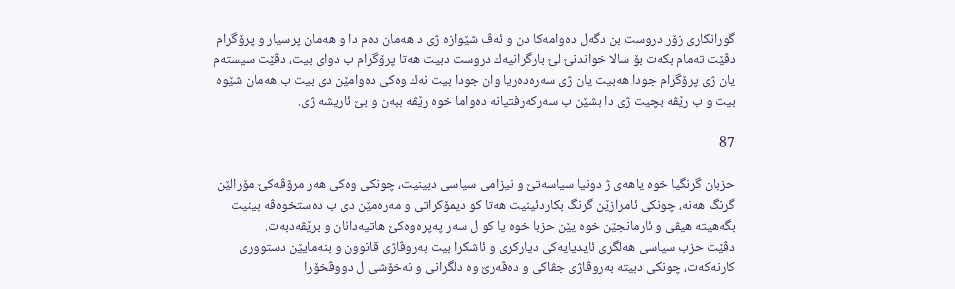گورانكارى زۆر دروست بن دگه‌ل ده‌وامه‌كا دن و ئه‌ڤ شێوازه‌ ژى د هه‌مان ده‌م دا و هه‌مان پرسیار و پرۆگرام دڤێت ته‌مام بكه‌ت بۆ سالا خواندنێ لێ بارگرانیه‌ك دروست دبیت هه‌تا پرۆگرام ب دواى بیت، دڤێت سیسته‌م یان ژى پرۆگرام جودا هه‌بیت یان ژى سه‌ره‌ده‌ریا وان جودا بیت نه‌ك وه‌كى ده‌وامێن دى بیت ب هه‌مان شێوه‌ بیت و ب رێڤه‌ بچیت ژى دا بشێن ب سه‌ركه‌رفتیانه‌ ده‌واما خوه‌ رێڤه‌ ببه‌ن و بێ ئاریشه‌ ژى.

87

حزبان گرنگیا خوه‌ یاهه‌ى ژ دونیا سیاسه‌تێ و نیزامى سیاسى دبینیت، چونكى وه‌كى هه‌ر مرۆڤه‌كێ مۆرالێن گرنگ هه‌نه‌، چونكى ئامرازێن گرنگ بكاردئینیت هه‌تا كو دیمۆكراتى و مه‌ره‌مێن دى ب ده‌ستخوه‌ڤه‌ بینیت بگه‌هیته‌ هیڤى و ئارمانجێن خوه‌ یێن حزبا خوه‌ یا كو ل سه‌ر په‌پره‌وه‌كێ هاتیه‌دانان و برێڤه‌دبه‌ت.
دڤێت حزب سیاسى هه‌لگرى ئایدیایه‌كى دیاركرى و ئاشكرا بیت به‌روڤاژى قانوون و بنه‌مایێن دستوورى كارنه‌كه‌ت، چونكى دبیته‌ به‌روڤاژى جڤاكى و ده‌ڤه‌رێ وه‌ دلگرانى و نه‌خۆشى ل دووڤخۆرا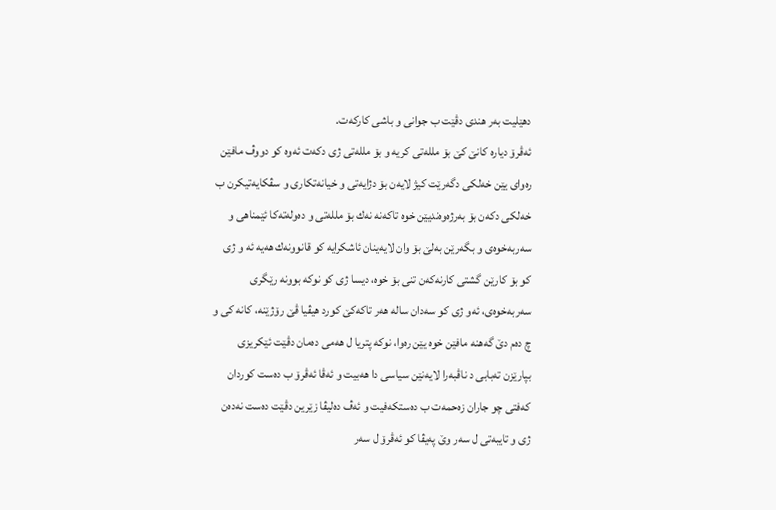دهێلیت به‌ر هندى دڤێت ب جوانى و باشى كاركه‌ت.
ئه‌ڤرۆ دیاره‌ كانێ كێ بۆ ملله‌تى كریه‌ و بۆ ملله‌تى ژى دكه‌ت ئه‌وه‌ كو دووڤ مافێن ره‌وای یێن خه‌لكى دگه‌رێت كیژ لایه‌ن بۆ دژایه‌تى و خیانه‌تكارى و سڤكایه‌تیكرن ب خه‌لكى دكه‌ن بۆ به‌رژه‌وه‌ندیێن خوه‌ تاكه‌نه‌ نه‌ك بۆ ملله‌تى و ده‌وله‌ته‌كا ئێمناهى و سه‌ربه‌خوه‌ى و بگه‌رێن به‌لێ بۆ وان لایه‌ینان ئاشكرایه‌ كو قانوونه‌ك هه‌یه‌ ئه‌ و ژى كو بۆ كارێن گشتى كارنه‌كه‌ن تنى بۆ خوه‌، دیسا ژى كو نوكه‌ بوونه‌ رێگرى سه‌ربه‌خوه‌ى، ئه‌و ژى كو سه‌دان ساله‌ هه‌ر تاكه‌كێ كورد هیڤیا ڤێ رۆژێنه‌، كانه‌ كى و چ ده‌م دێ گه‌هنه‌ مافێن خوه‌ یێن ره‌وا، نوكه‌ پتریا ل هه‌مى ده‌مان دڤێت ئێكریزى بپارێزن ته‌بابى د ناڤبه‌را لایه‌نێن سیاسى دا هه‌بیت و ئه‌ڤا ئه‌ڤرۆ ب ده‌ست كوردان كه‌فتى چو جاران زه‌حمه‌ت ب ده‌ستكه‌فیت و ئه‌ڤ ده‌لیڤا زێرین دڤێت ده‌ست نه‌ده‌ن ژى و تایبه‌تى ل سه‌ر وێ په‌یڤا كو ئه‌ڤرۆ ل سه‌ر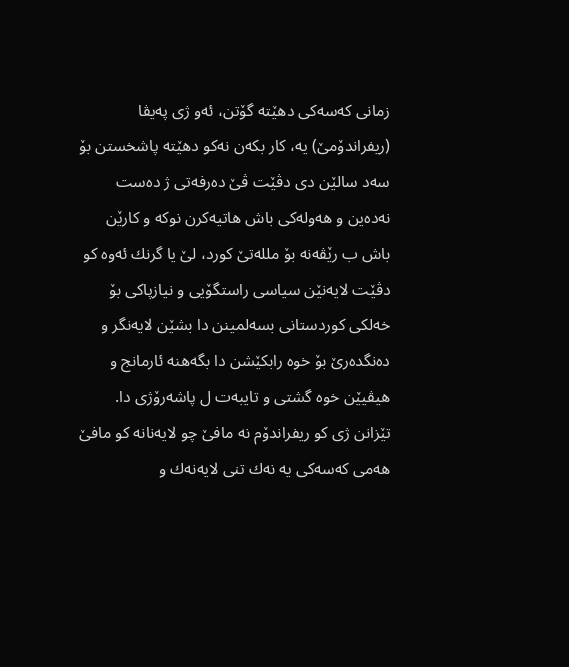زمانى كه‌سه‌كى دهێته‌ گۆتن، ئه‌و ژى په‌یڤا (ریفراندۆمێ) یه‌، كار بكه‌ن نه‌كو دهێته‌ پاشخستن بۆ سه‌د سالێن دى دڤێت ڤێ ده‌رفه‌تى ژ ده‌ست نه‌ده‌ین و هه‌وله‌كى باش هاتیه‌كرن نوكه‌ و كارێن باش ب رێڤه‌نه‌ بۆ ملله‌تێ كورد، لێ یا گرنك ئه‌وه‌ كو دڤێت لایه‌نێن سیاسى راستگۆیى و نیازپاكى بۆ خه‌لكى كوردستانى بسه‌لمینن دا بشێن لایه‌نگر و ده‌نگده‌رێ بۆ خوه‌ رابكێشن دا بگه‌هنه‌ ئارمانج و هیڤیێن خوه‌ گشتى و تایبه‌ت ل پاشه‌رۆژى دا. تێزانن ژى كو ریفراندۆم نه‌ مافێ چو لایه‌نانه‌ كو مافێ هه‌مى كه‌سه‌كى یه‌ نه‌ك تنى لایه‌نه‌ك و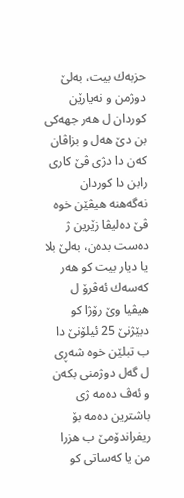حزبه‌ك بیت، به‌لێ دوژمن و نه‌یارێن كوردان ل هه‌ر جهه‌كى بن دێ هه‌ل و بزاڤان كه‌ن دا دژى ڤێ كارى رابن دا كوردان نه‌گه‌هنه‌ هیڤێن خوه‌ ڤێ ده‌لیڤا زێرین ژ ده‌ست بده‌ن، به‌لێ بلا یا دیار بیت كو هه‌ر كه‌سه‌ك ئه‌ڤرۆ ل هیڤیا وێ رۆژا كو دبێژنێ 25 ئیلۆنێ دا ب تبلێن خوه‌ شه‌ڕى ل گه‌ل دوژمنى بكه‌ن و ئه‌ڤ ده‌مه‌ ژى باشترین ده‌مه‌ بۆ ریفراندۆمێ ب هزرا من یا كه‌ساتى كو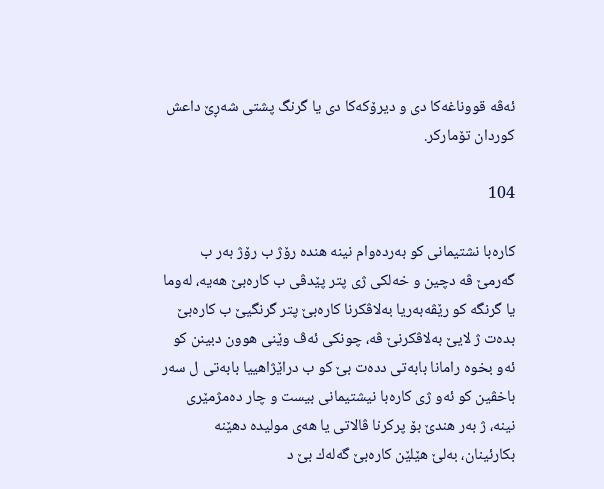ئه‌ڤه‌ قووناغه‌كا دى و دیرۆكه‌كا دى یا گرنگ پشتى شه‌ڕێ داعش كوردان تۆماركر.

104

كاره‌با نشتیمانى كو به‌رده‌وام نینه‌ هنده‌ رۆژ ب رۆژ به‌ر ب گه‌رمێ ڤه‌ دچین و خه‌لكى ژى پتر پێدڤى ب كاره‌بێ هه‌یه‌، له‌وما یا گرنگه‌ كو رێڤه‌به‌ریا به‌لاڤكرنا كاره‌بێ پتر گرنگیێ ب كاره‌بێ بده‌ت ژ لایێ به‌لاڤكرنێ ڤه‌، چونكى ئه‌ڤ وێنى هوون دبینن كو ئه‌و بخوه‌ رامانا بابه‌تى دده‌ت بێ كو ب دراێژاهییا بابه‌تى ل سه‌ر باخڤین كو ئه‌و ژى كاره‌با نیشتیمانى بیست و چار ده‌مژمێرى نینه‌، ژ به‌ر هندێ بۆ پركرنا ڤالاتى یا هه‌ى مولیده‌ دهێنه‌ بكارئینان، به‌لێ هێلێن كاره‌بێ گه‌له‌ك بێ د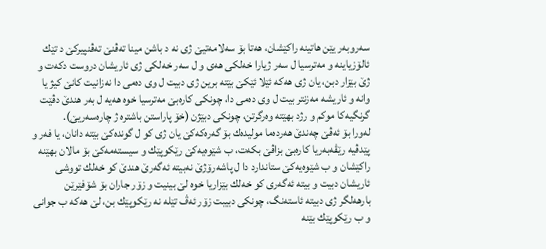سه‌روبه‌ر یێن هاتینه‌ راكێشان، هه‌تا بۆ سه‌لامه‌تیێ ژى نه‌ د باشن مینا ته‌ڤنێ ته‌ڤنپیركێ د تێك ئالۆزیاینه‌ و مه‌ترسیا ل سه‌ر ژیارا خه‌لكى هه‌ى و ل سه‌ر خه‌لكى ژى ئاریشان دروست دكه‌ت و ژێ بێزار دبن، یان ژى هه‌كه‌ ئێلا ئێكێ بێته‌ برین ژى دبیت ل وى ده‌مى دا نه‌زانیت كانێ كیژ یا وانه‌ و ئاریشه‌ مه‌زنتر بیت ل وى ده‌مى دا، چونكى كاره‌بێ مه‌ترسیا خوه‌ هه‌یه‌ ل به‌ر هندێ دڤێت گرنگیه‌كا موكم و رژد بهێته‌ وه‌رگرتن، چونكى دبێژن (خۆ پاراستن باشتره‌ ژ چاره‌سه‌ریێ).
له‌ورا بۆ ئه‌ڤێ چه‌ندێ هه‌رده‌ما مولیده‌ك بۆ گه‌ره‌كه‌كێ یان ژى كو ل گونده‌كێ بێته‌ دانان، یا فه‌ر و پێدڤیه‌ رێڤه‌به‌ریا كاره‌بێ بزاڤێ بكه‌ت، ب شێوه‌یه‌كێ رێكوپێك و سیسته‌مه‌كێ بۆ مالان بهێنه‌ راكێشان و ب شێوه‌یه‌كێ ستاندارد دا ل پاشه‌رۆژێ نه‌بیته‌ ئه‌گه‌رێ هندێ كو خه‌لك تووشى ئاریشان دبیت و بیته‌ ئه‌گه‌رى كو خه‌لك بێزاریا خوه‌ لێ بینیت و زۆر جاران بۆ شۆفێرێن بارهه‌لگر ژى دبیته‌ ئاسته‌نگ، چونكى دبیبت زۆر ئه‌ڤ تێله‌ نه‌ رێكوپێك بن، لێ هه‌كه‌ ب جوانى و ب رێكوپێك بێنه‌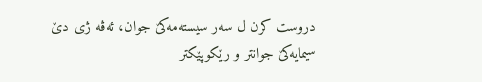دروست كرن ل سه‌ر سیسته‌مه‌كێ جوان، ئه‌ڤه‌ ژى دێ سیمایه‌كێ جوانتر و رێكوپێكتر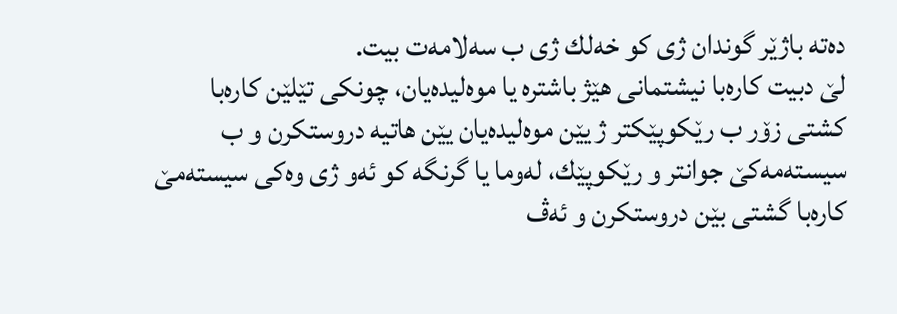ده‌ته‌ باژێر گوندان ژى كو خه‌لك ژى ب سه‌لامه‌ت بیت.
لێ دبیت كاره‌با نیشتمانى هێژ باشتره‌ یا موه‌لیده‌یان، چونكى تێلێن كاره‌با كشتى زۆر ب رێكوپێكتر ژ یێن موه‌لیده‌یان یێن هاتیه‌ دروستكرن و ب سیسته‌مه‌كێ جوانتر و رێكوپێك، له‌وما یا گرنگه‌ كو ئه‌و ژى وه‌كى سیسته‌مێ كاره‌با گشتى بێن دروستكرن و ئه‌ڤ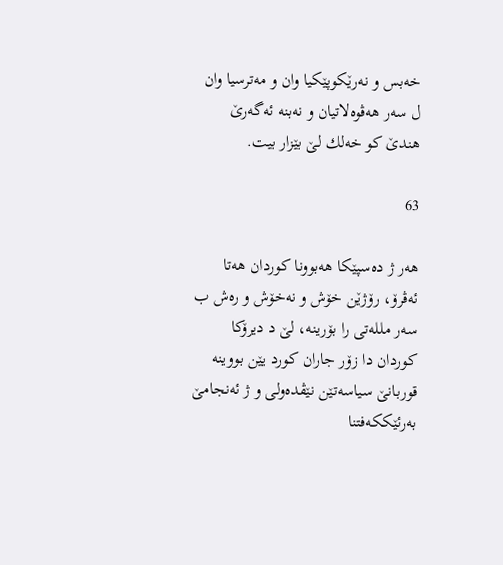خه‌بس و نه‌رێكوپێكیا وان و مه‌ترسیا وان ل سه‌ر هه‌ڤوه‌لاتیان و نه‌بنه‌ ئه‌گه‌رێ هندێ كو خه‌لك لێ بێزار بیت.

63

هه‌ر ژ ده‌سپێكا هه‌بوونا كوردان هه‌تا ئه‌ڤرۆ، رۆژێن خۆش و نه‌خۆش و ره‌ش ب سه‌ر ملله‌تى را بۆرینه‌، لێ د دیرۆكا كوردان دا زۆر جاران كورد یێن بووینه‌ قوربانێ سیاسه‌تێن نێڤده‌ولى و ژ ئه‌نجامێ به‌رئێككه‌فتنا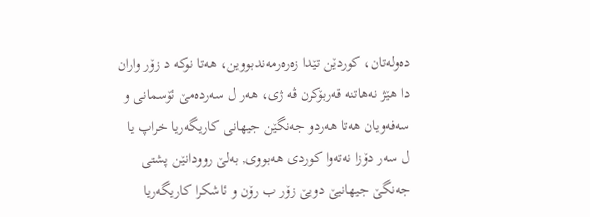ده‌وله‌تان، كوردێن تێدا زه‌ره‌رمه‌ندبووین، هه‌تا نوكه‌ د زۆر واران دا هێژ نه‌هاتنه‌ قه‌ربۆكرن ڤه‌ ژى، هه‌ر ل سه‌رده‌مێ ئۆسمانى و سه‌فه‌ویان هه‌تا هه‌ردو جه‌نگێن جیهانى كاریگه‌ریا خراپ یا ل سه‌ر دۆزا نه‌ته‌وا كوردى هه‌بووى, به‌لێ روودانێن پشتى جه‌نگێ جیهانیێ دویێ زۆر ب رۆن و ئاشكرا كاریگه‌ریا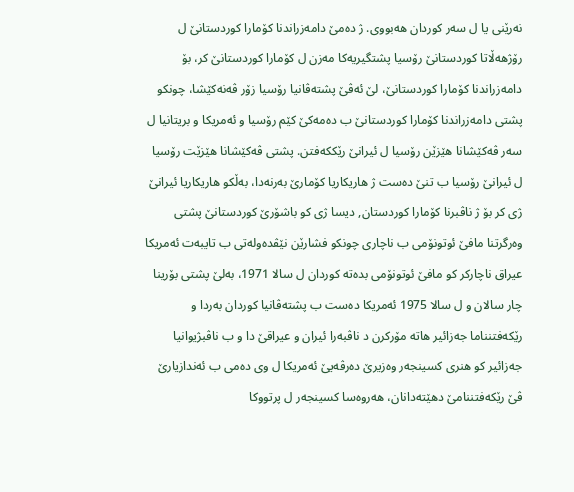نه‌رێنى یا ل سه‌ر كوردان هه‌بووى. ژ ده‌مێ دامه‌زراندنا كۆمارا كوردستانێ ل رۆژهه‌ڵاتا كوردستانێ رۆسیا پشتگیریه‌كا مه‌زن ل كۆمارا كوردستانێ كر، بۆ دامه‌زراندنا كۆمارا كوردستانێ، لێ ئه‌ڤێ پشته‌ڤانیا رۆسیا زۆر ڤه‌نه‌كێشا، چونكو پشتى دامه‌زراندنا كۆمارا كوردستانێ ب ده‌مه‌كێ كێم رۆسیا و ئه‌مریكا و بریتانیا ل سه‌ر ڤه‌كێشانا هێزێن رۆسیا ل ئیرانێ رێككه‌فتن. پشتى ڤه‌كێشانا هێزێت رۆسیا ل ئیرانێ رۆسیا ب تنێ ده‌ست ژ هاریكاریا كۆمارێ به‌رنه‌دا، به‌ڵكو هاریكاریا ئیرانێ ژى كر بۆ ژ ناڤبرنا كۆمارا كوردستان, دیسا ژى كو باشۆرێ كوردستانێ پشتى وه‌رگرتنا مافێ ئوتونۆمى ب ناچارى چونكو فشارێن نێڤده‌وله‌تى ب تایبه‌ت ئه‌مریكا عیراق ناچاركر كو مافێ ئوتونۆمى بده‌ته‌ كوردان ل سالا 1971، به‌لێ پشتى بۆرینا چار سالان و ل سالا 1975 ئه‌مریكا ده‌ست ب پشته‌ڤانیا كوردان به‌ردا و رێكه‌فتنناما جه‌زائیر هاته‌ مۆركرن د ناڤبه‌را ئیران و عیراقێ دا و ب ناڤبژیوانیا جه‌زائیر كو هنرى كسینجه‌ر وه‌زیرێ ده‌رڤه‌یێ ئه‌مریكا ل وى ده‌مى ب ئه‌ندازیارێ ڤێ رێكه‌فتننامێ دهێته‌دانان، هه‌روه‌سا كسینجه‌ر ل پرتووكا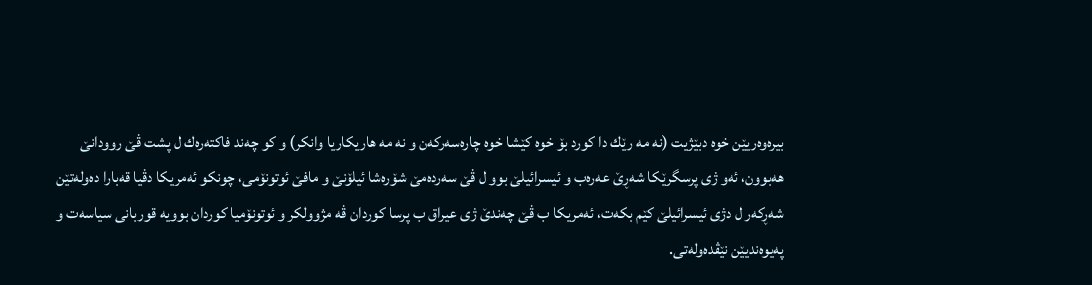بیره‌وه‌ریێن خوه‌ دبێژیت (نه‌ مه‌ رێك دا كورد بۆ خوه‌ كێشا خوه‌ چاره‌سه‌ركه‌ن و نه‌ مه‌ هاریكاریا وانكر) و كو چه‌ند فاكته‌ره‌ك ل پشت ڤێ روودانێ هه‌بوون، ئه‌و ژى پرسگرێكا شه‌ڕێ عه‌ره‌ب و ئیسرائیلێ بوو ل ڤێ سه‌رده‌مێ شۆره‌شا ئیلۆنێ و مافێ ئوتونۆمى، چونكو ئه‌مریكا دڤیا قه‌بارا ده‌وله‌تێن شه‌ڕكه‌ر ل دژى ئیسرائیلێ كێم بكه‌ت، ئه‌مریكا ب ڤێ چه‌ندێ ژى عیراق ب پرسا كوردان ڤه‌ مژوولكر و ئوتونۆمیا كوردان بوویه‌ قوربانى سیاسه‌ت و په‌یوه‌ندیێن نێڤده‌وله‌تى.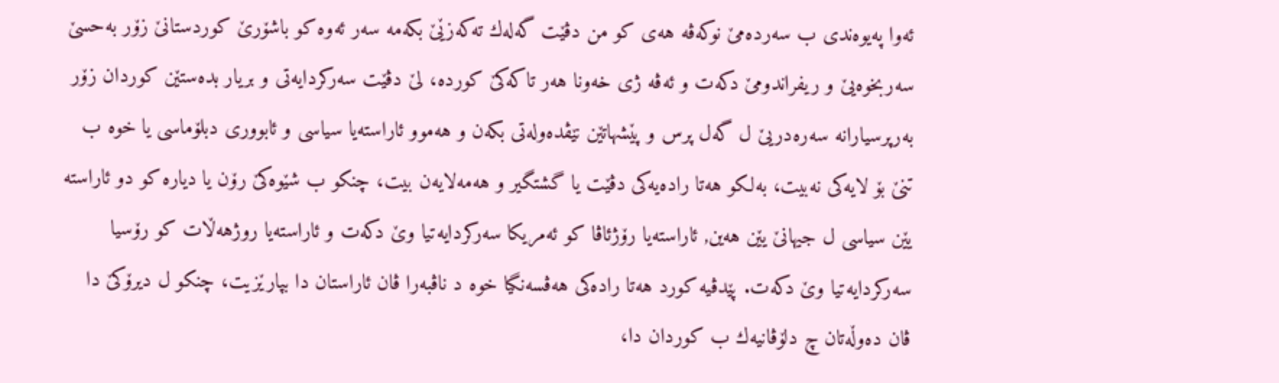ئه‌وا په‌یوه‌ندى ب سه‌رده‌مێ نوكه‌ڤه‌ هه‌ى كو من دڤێت گه‌له‌ك ته‌كه‌زێێ بكه‌مه‌ سه‌ر ئه‌وه‌ كو باشۆرێ كوردستانێ زۆر به‌حسێ سه‌ربخوه‌یێ و ریفراندومێ دكه‌ت و ئه‌ڤه‌ ژى خه‌ونا هه‌ر تاكه‌كێ كورده‌، لێ دڤێت سه‌ركردایه‌تى و بریار بده‌ستێن كوردان زۆر به‌رپرسیارانه‌ سه‌ره‌دریێ ل گه‌ل پرس و پێشهاتێن نێڤده‌وله‌تى بكه‌ن و هه‌موو ئاراسته‌یا سیاسى و ئابوورى دبلۆماسى یا خوه‌ ب تنێ بۆ لایه‌كى نه‌بیت، به‌لكو هه‌تا راده‌یه‌كى دڤێت یا گشتگیر و هه‌مه‌لایه‌ن بیت، چنكو ب شێوه‌كێ رۆن یا دیاره‌ كو دو ئاراسته‌ یێن سیاسى ل جیهانێ یێن هه‌ین, ئاراسته‌یا رۆژئاڤا كو ئه‌مریكا سه‌ركردایه‌تیا وێ دكه‌ت و ئاراسته‌یا روژهه‌ڵات كو رۆسیا سه‌ركردایه‌تیا وێ دكه‌ت. پێدڤیه‌ كورد هه‌تا راده‌كى هه‌ڤسه‌نگیا خوه‌ د ناڤبه‌را ڤان ئاراستان دا بپارێزیت، چنكو ل دیرۆكێ دا ڤان ده‌وڵه‌تان چ دلۆڤانیه‌ك ب كوردان دا،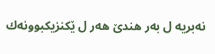نه‌بریه‌ ل به‌ر هندێ هه‌ر ل ێكنزیكبوونه‌ك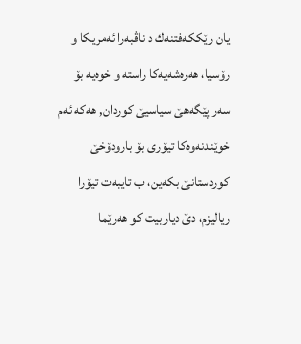یان رێككه‌فتنه‌ك د ناڤبه‌را ئه‌مریكا و رۆسیا، هه‌ره‌شه‌یه‌كا راسته‌ و خوه‌یه‌ بۆ سه‌ر پێگه‌هێ سیاسیێ كوردان, هه‌كه‌ ئه‌م خوێندنه‌وه‌كا تیۆرى بۆ بارودۆخێ كوردستانێ بكه‌ین، ب تایبه‌ت تیۆرا ریالیزم، دێ دیاربیت كو هه‌رێما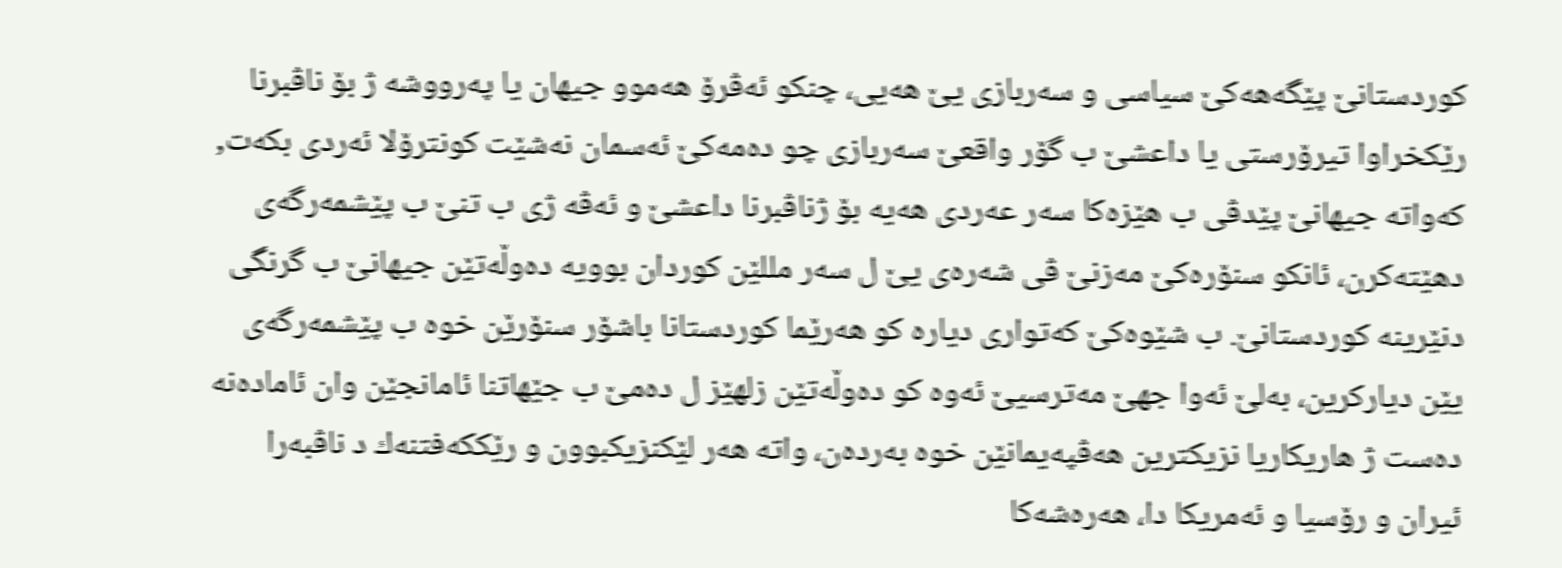كوردستانێ پێگه‌هه‌كێ سیاسى و سه‌ربازى یێ هه‌یى، چنكو ئه‌ڤرۆ هه‌موو جیهان یا په‌رووشه‌ ژ بۆ ناڤبرنا رێكخراوا تیرۆرستى یا داعشێ ب گۆر واقعێ سه‌ربازى چو ده‌مه‌كێ ئه‌سمان نه‌شێت كونترۆلا ئه‌ردى بكه‌ت, كه‌واته‌ جیهانێ پێدڤى ب هێزه‌كا سه‌ر عه‌ردى هه‌یه‌ بۆ ژناڤبرنا داعشێ و ئه‌ڤه‌ ژى ب تنێ ب پێشمه‌رگه‌ى دهێته‌كرن، ئانكو سنۆره‌كێ مه‌زنێ ڤى شه‌ره‌ى یێ ل سه‌ر مللێن كوردان بوویه‌ ده‌وڵه‌تێن جیهانێ ب گرنگى دنێرینه‌ كوردستانێ. ب شێوه‌كێ كه‌توارى دیاره‌ كو هه‌رێما كوردستانا باشۆر سنۆرێن خوه‌ ب پێشمه‌رگه‌ى یێن دیاركرین، به‌لێ ئه‌وا جهێ مه‌ترسیێ ئه‌وه‌ كو ده‌وڵه‌تێن زلهێز ل ده‌مێ ب جێهاتنا ئامانجێن وان ئاماده‌نه‌ ده‌ست ژ هاریكاریا نزیكترین هه‌ڤپه‌یمانێن خوه‌ به‌رده‌ن، واته‌ هه‌ر لێكنزیكبوون و رێككه‌فتنه‌ك د ناڤبه‌را ئیران و رۆسیا و ئه‌مریكا دا، هه‌ره‌شه‌كا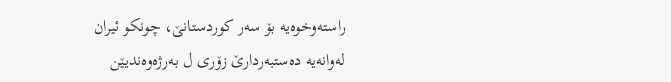راسته‌وخوه‌یه‌ بۆ سه‌ر كوردستانێ، چونكو ئیران له‌وانه‌یه‌ ده‌ستبه‌ردارێ زۆری ل به‌رژه‌وه‌ندیێن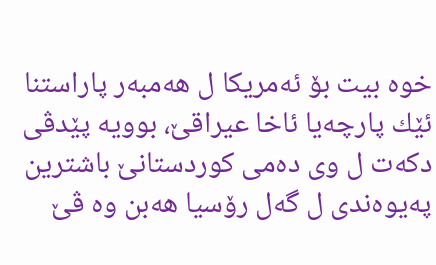خوه‌ بیت بۆ ئه‌مریكا ل هه‌مبه‌ر پاراستنا ئێك پارچه‌یا ئاخا عیراقێ، بوویه‌ پێدڤی دكه‌ت ل وى ده‌مى كوردستانێ باشترین په‌یوه‌ندى ل گه‌ل رۆسیا هه‌بن وه‌ ڤێ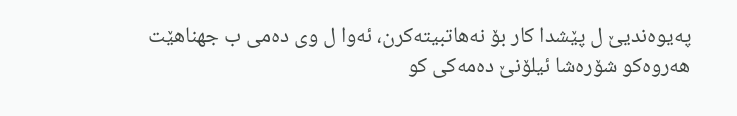په‌یوه‌ندیێ ل پێشدا كار بۆ نه‌هاتبیته‌كرن، ئه‌وا ل وى ده‌مى ب جهناهێت هه‌روه‌كو شۆره‌شا ئیلۆنێ ده‌مه‌كى كو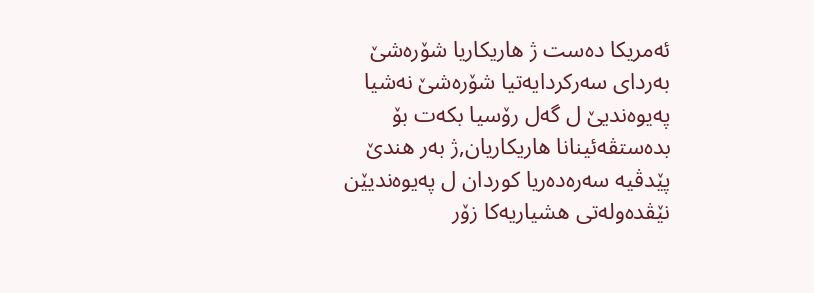ئه‌مریكا ده‌ست ژ هاریكاریا شۆره‌شێ به‌رداى سه‌ركردایه‌تیا شۆره‌شێ نه‌شیا په‌یوه‌ندیێ ل گه‌ل رۆسیا بكه‌ت بۆ بده‌ستڤه‌ئینانا هاریكاریان,ژ به‌ر هندێ پێدڤیه‌ سه‌ره‌ده‌ریا كوردان ل په‌یوه‌ندیێن نێڤده‌وله‌تى هشیاریه‌كا زۆر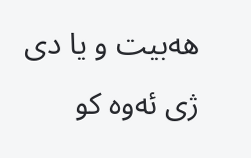هه‌بیت و یا دى ژى ئه‌وه‌ كو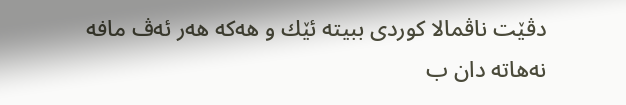دڤێت ناڤمالا كوردى ببیته‌ ئێك و هه‌كه‌ هه‌ر ئه‌ڤ مافه‌ نه‌هاته‌ دان ب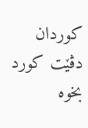كوردان دڤێت كورد بخوه‌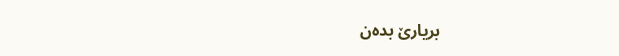بریارێ بده‌ن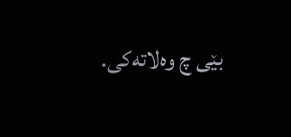بێى چ وه‌لاته‌كى.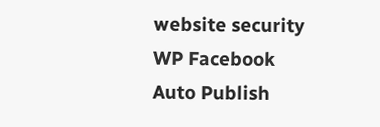website security
WP Facebook Auto Publish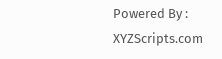Powered By : XYZScripts.com